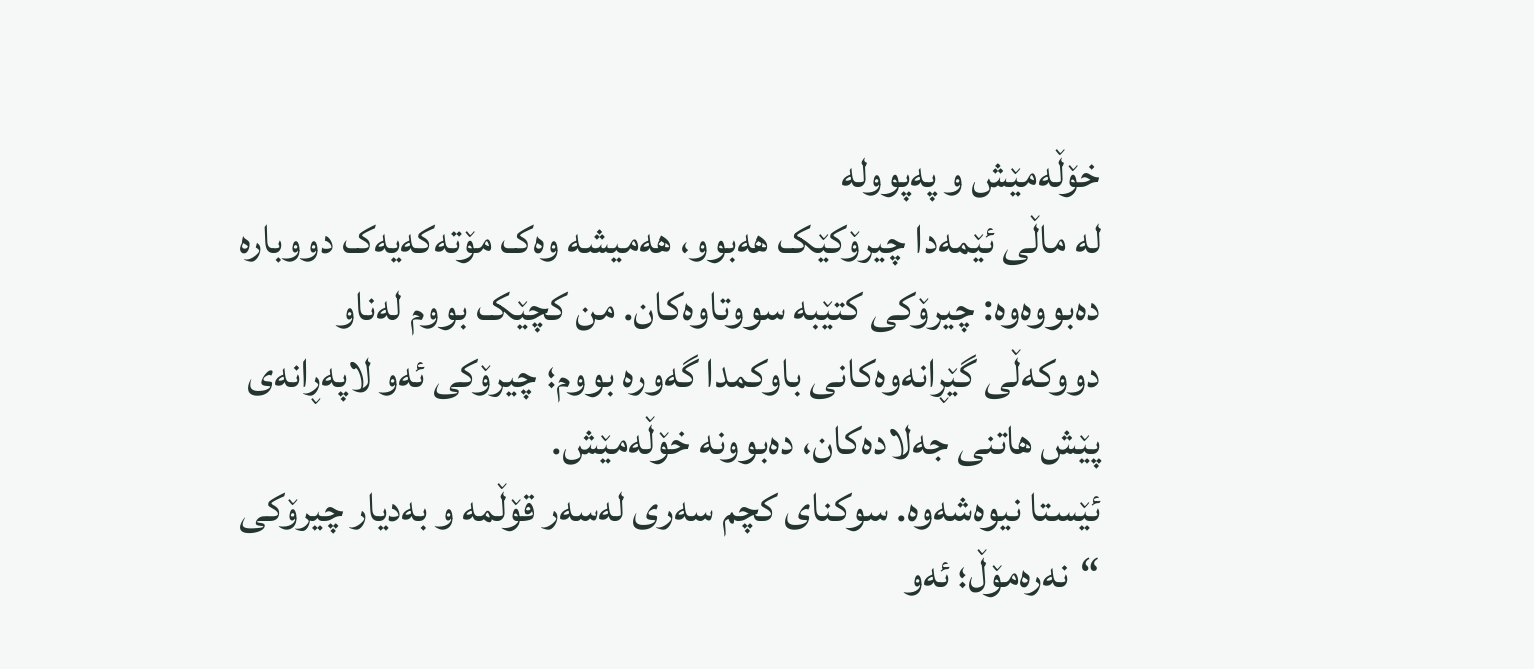خۆڵەمێش و پەپوولە
لە ماڵی ئێمەدا چیرۆکێک هەبوو، هەمیشە وەک مۆتەکەیەک دووبارە دەبووەوە: چیرۆکی کتێبە سووتاوەکان. من کچێک بووم لەناو دووکەڵی گێڕانەوەکانی باوکمدا گەورە بووم؛ چیرۆکی ئەو لاپەڕانەی پێش هاتنی جەلادەکان، دەبوونە خۆڵەمێش.
ئێستا نیوەشەوە. سوکنای کچم سەری لەسەر قۆڵمە و بەدیار چیرۆکی “نەرەمۆڵ؛ ئەو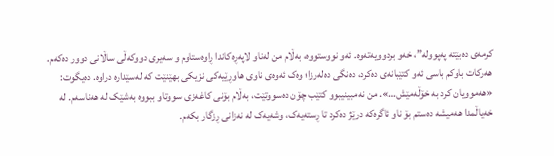کرمەی دەبێتە پەپوولە”، خەو بردوویەتەوە. ئەو نووستووە، بەڵام من لەناو لاپەڕەکاندا ڕاوەستاوم و سەیری دووکەڵی ساڵانی دوور دەکەم. هەرکات باوکم باسی ئەو کتێبانەی دەکرد، دەنگی دەلەرزا؛ وەک ئەوەی ناوی هاوڕێیەکی نزیکی بهێنێت کە لەسێدارە دراوە. دەیگوت: «هەموویان کرد بە خۆڵەمێش…». من نەمبینیبوو کتێب چۆن دەسووتێت، بەڵام بۆنی کاغەزی سووتاو ببووە بەشێک لە هەناسەم. لە خەیاڵمدا هەمیشە دەستم بۆ ناو ئاگرەکە درێژ دەکرد تا ڕستەیەک، وشەیەک لە نەزانی ڕزگار بکەم.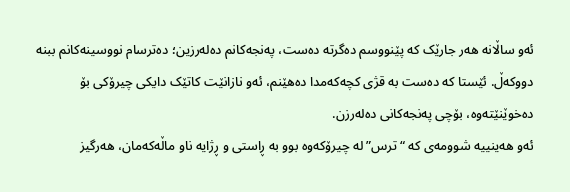ئەو ساڵانە هەر جارێک کە پێنووسم دەگرتە دەست، پەنجەکانم دەلەرزین؛ دەترسام نووسینەکانم ببنە دووکەڵ. ئێستا کە دەست بە قژی کچەکەمدا دەهێنم، ئەو نازانێت کاتێک دایکی چیرۆکی بۆ دەخوێنێتەوە، بۆچی پەنجەکانی دەلەرزن.
ئەو هەینییە شوومەی کە “ترس” لە چیرۆکەوە بوو بە ڕاستی و ڕژایە ناو ماڵەکەمان، هەرگیز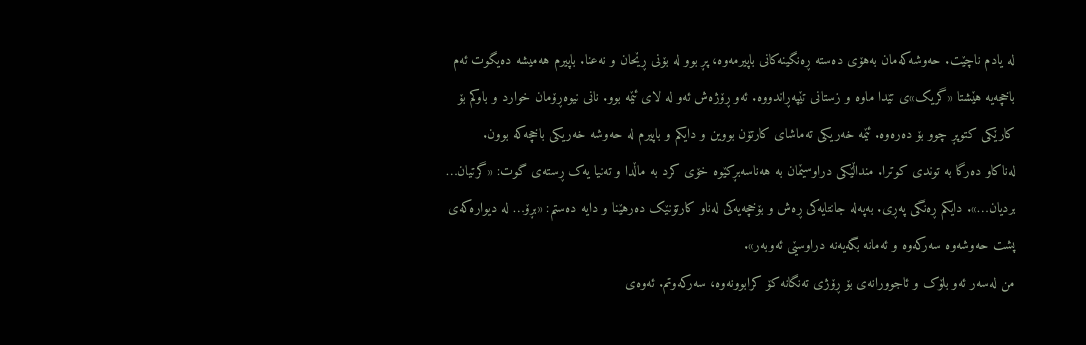لە یادم ناچێت. حەوشەکەمان بەهۆی دەستە ڕەنگینەکانی باپیرمەوە، پڕ بوو لە بۆنی ڕێحان و نەعنا. باپیرم هەمیشە دەیگوت ئەم باخچەیە هێشتا «گریک»ی تێدا ماوە و زستانی تێپەڕاندووە. ئەو ڕۆژەش ئەو لە لای ئێمە بوو. نانی نیوەڕۆمان خوارد و باوکم بۆ کارێکی کتوپڕ چوو بۆ دەرەوە. ئێمە خەریکی تەماشای کارتۆن بووین و دایکم و باپیرم لە حەوشە خەریکی باخچەکە بوون.
لەناکاو دەرگا بە توندی کوترا. منداڵێکی دراوسێمان بە هەناسەبڕکێوە خۆی کرد بە ماڵدا و تەنیا یەک ڕستەی گوت: «گرتیان… بردیان…». دایکم ڕەنگی پەڕی. بەپەلە جانتایەکی ڕەش و بۆخچەیەکی لەناو کارتۆنێک دەرهێنا و دایە دەستم: «بڕۆ… لە دیوارەکەی پشت حەوشەوە سەرکەوە و ئەمانە بگەیەنە دراوسێی ئەوبەر».
من لەسەر ئەو بلۆک و ئاجوورانەی بۆ ڕۆژی تەنگانە کۆ کرابوونەوە، سەرکەوتم. ئەوەی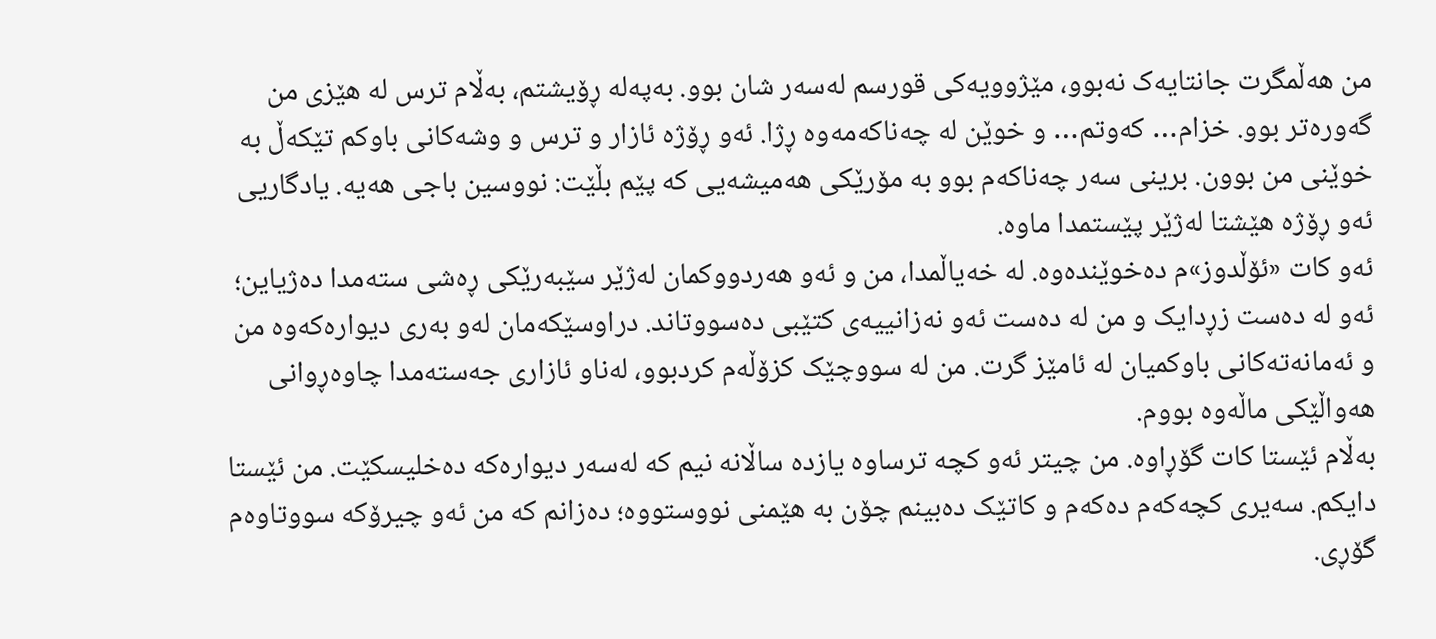من هەڵمگرت جانتایەک نەبوو، مێژوویەکی قورسم لەسەر شان بوو. بەپەلە ڕۆیشتم، بەڵام ترس لە هێزی من گەورەتر بوو. خزام… کەوتم… و خوێن لە چەناکەمەوە ڕژا. ئەو ڕۆژە ئازار و ترس و وشەکانی باوکم تێکەڵ بە خوێنی من بوون. برینی سەر چەناکەم بوو بە مۆرێکی هەمیشەیی کە پێم بڵێت: نووسین باجی هەیە. یادگاریی ئەو ڕۆژە هێشتا لەژێر پێستمدا ماوە.
ئەو کات «ئۆڵدوز»م دەخوێندەوە. لە خەیاڵمدا، من و ئەو هەردووکمان لەژێر سێبەرێکی ڕەشی ستەمدا دەژیاین؛ ئەو لە دەست زڕدایک و من لە دەست ئەو نەزانییەی کتێبی دەسووتاند. دراوسێکەمان لەو بەری دیوارەکەوە من و ئەمانەتەکانی باوکمیان لە ئامێز گرت. من لە سووچێک کزۆڵەم کردبوو، لەناو ئازاری جەستەمدا چاوەڕوانی هەواڵێکی ماڵەوە بووم.
بەڵام ئێستا کات گۆڕاوە. من چیتر ئەو کچە ترساوە یازدە ساڵانە نیم کە لەسەر دیوارەکە دەخلیسکێت. من ئێستا دایکم. سەیری کچەکەم دەکەم و کاتێک دەبینم چۆن بە هێمنی نووستووە؛ دەزانم کە من ئەو چیرۆکە سووتاوەم گۆڕی.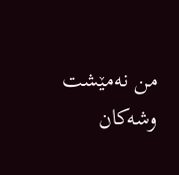من نەمێشت وشەکان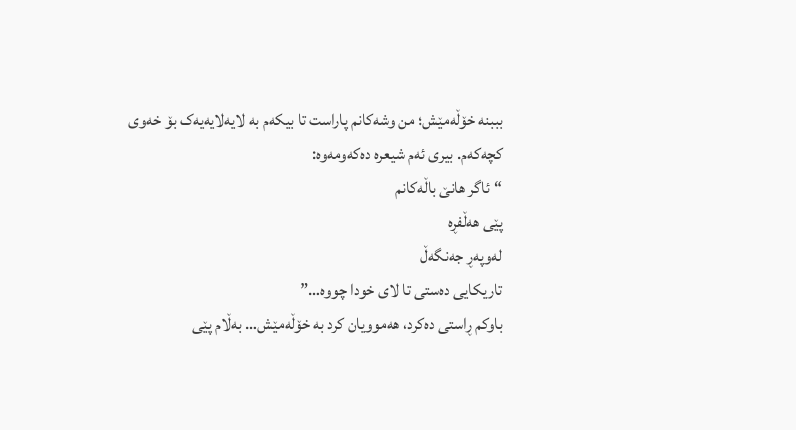بببنە خۆڵەمێش؛ من وشەکانم پاراست تا بیکەم بە لایەلایەیەک بۆ خەوی کچەکەم. بیری ئەم شیعرە دەکەومەوە:
“ئاگر هانێ باڵەکانم
پێی هەڵفڕە
لەوپەڕ جەنگەڵ
تاریکایی دەستی تا لای خودا چووە…”
باوکم ڕاستی دەکرد، هەموویان کرد بە خۆڵەمێش… بەڵام پێی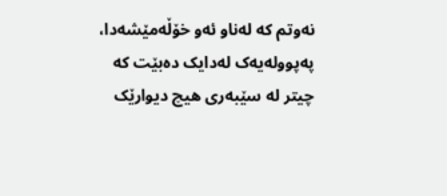نەوتم کە لەناو ئەو خۆڵەمێشەدا، پەپوولەیەک لەدایک دەبێت کە چیتر لە سێبەری هیچ دیوارێک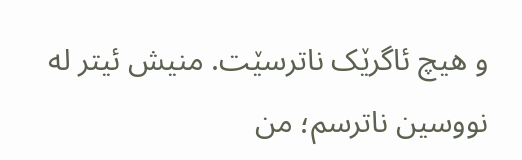و هیچ ئاگرێک ناترسێت. منیش ئیتر لە نووسین ناترسم؛ من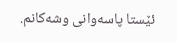ئێستا پاسەوانی وشەکانم.